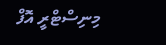މިނިސްޓްރީ އޮފް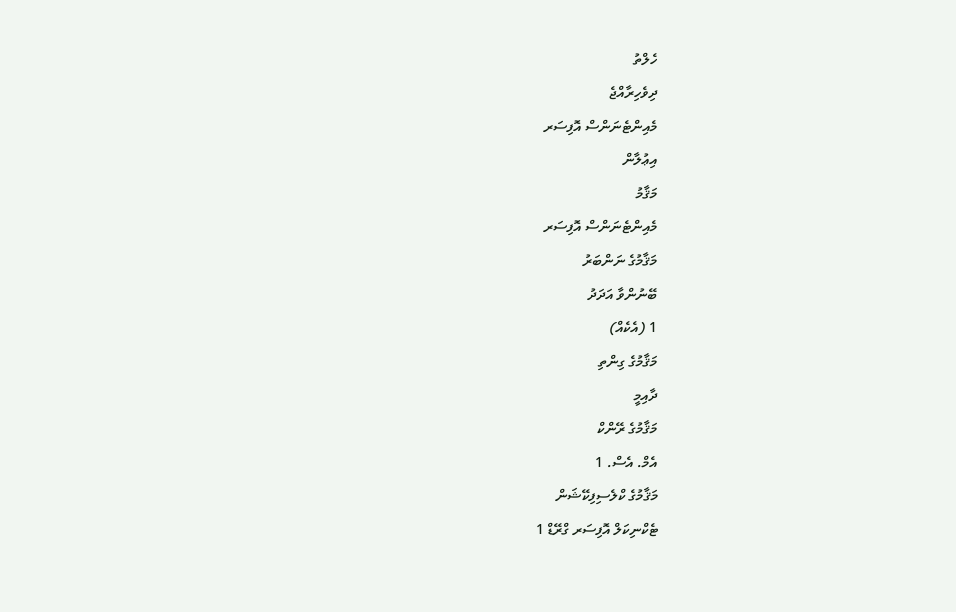ހެލްތު
ދިވެހިރާއްޖެ
މެއިންޓެނަންސް އޮފިސަރ
އިޢުލާން
މަޤާމު
މެއިންޓެނަންސް އޮފިސަރ
މަޤާމުގެ ނަންބަރު
ބޭނުންވާ އަދަދު
1 (އެކެއް)
މަޤާމުގެ ގިންތި
ދާއިމީ
މަޤާމުގެ ރޭންކް
އެމް. އެސް. 1
މަޤާމުގެ ކްލެސިފިކޭޝަން
ޓެކްނިކަލް އޮފިސަރ ގްރޭޑް 1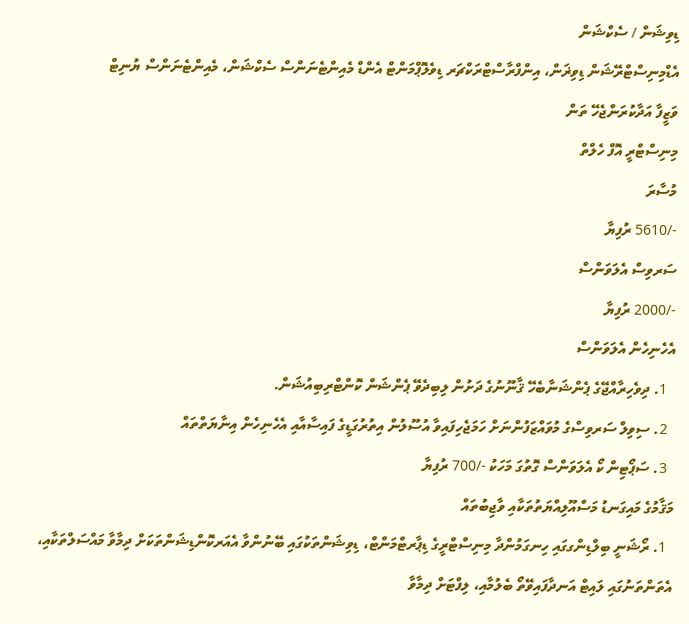ޑިވިޝަން / ސެކްޝަން
އެޑްމިނިސްޓްރޭޝަން ޑިވިޜަން، އިންފްރާސްޓްރަކްޗަރ ޑިވެލޮޕްމަންޓް އެންޑް މެއިންޓެނަންސް ސެކްޝަން، މެއިންޓެނަންސް ޔުނިޓް
ވަޒީފާ އަދާކުރަންޖެހޭ ތަން
މިނިސްޓްރީ އޮފް ހެލްތް
މުސާރަ
-/5610 ރުފިޔާ
ސަރވިސް އެލަވަންސް
-/2000 ރުފިޔާ
އެހެނިހެން އެލަވަންސް
  1. ދިވެހިރާއްޖޭގެ ޕެންޝަނާބެހޭ ޤާނޫނުގެ ދަށުން ލިބިދެވޭ ޕެންޝަން ކޮންޓްރިބިއުޝަން.
  2. ސިވިލް ސަރވިސްގެ މުވައްޒަފުންނަށް ހަމަޖެހިފައިވާ އުސޫލުން އިތުރުގަޑީގެ ފައިސާއާއި އެހެނިހެން އިނާޔަތްތައް
  3. ސަޕޯޓިން ކޯ އެލަވަންސް ގޮތުގަ މަހަކު -/700 ރުފިޔާ
މަޤާމުގެ މައިގަނޑު މަސްއޫލިއްޔަތުތަކާއި ވާޖިބުތައް
  1. ރޯޝަނީ ބިލްޑިންގގައި ހިނގަމުންދާ މިނިސްޓްރީގެ ޑިޕާރޓްމަންޓް، ޑިވިޝަންތަކުގައި ބޭނުންވާ އެއަރކޮންޑިޝަންތަކަށް ދިމާވާ މައްސަލްތަކާއި، އެތަންތަނުގައި ލައިޓް އަނދާފައިވޭތޯ ބެލުމާއި، ލިފްޓަށް ދިމާވާ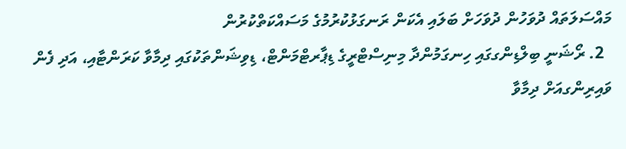މައްސަލަތައް ދުވަހުން ދުވަހަށް ބަލައި އެކަން ރަނގަޅުކުރުމުގެ މަސައްކަތްކުރުން
  2. ރޯޝަނީ ބިލްޑިންގގައި ހިނގަމުންދާ މިނިސްޓްރީގެ ޑިޕާރޓްމަންޓް، ޑިވިޝަންތަކުގައި ދިމާވާ ކަރަންޓާއި، އަދި ފެން ވައިރިންގއަށް ދިމާވާ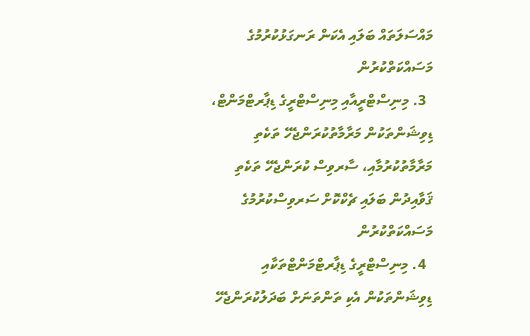މައްސަލަތައް ބަލައި އެކަން ރަނގަޅުކުރުމުގެ މަސައްކަތްކުރުން
  3. މިނިސްޓްރީއާއި މިނިސްޓްރީގެ ޑިޕާރޓްމަންޓް، ޑިވިޝަންތަކުން މަރާމާތުކުރަންޖެހޭ ތަކެތި މަރާމާތުކުރުމާއި، ސާރވިސް ކުރަންޖެހޭ ތަކެތި ޤަވާއިދުން ބަލައި ޗެކްކޮށް ސަރވިސްކުރުމުގެ މަސައްކަތްކުރުން
  4. މިނިސްޓްރީގެ ޑިޕާރޓްމަންޓްތަކާއި ޑިވިޝަންތަކުން އެކި ތަންތަނަށް ބަދަލުކުރަންޖެހޭ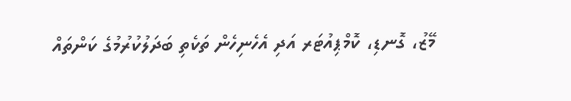މޭޒު، ގޮނޑި، ކޮމްޕިއުޓަރ އަދި އެހެނިހެން ތަކެތި ބަދަލުކުރުމުގެ ކަންތައް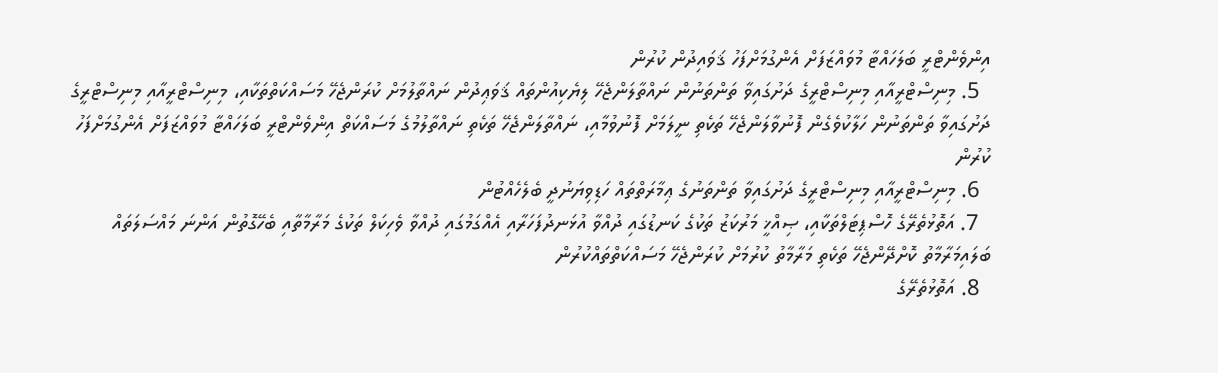އިންވެންޓްރީ ބަލަހައްޓާ މުވައްޒަފަށް އެންގުމަށްފަހު ޤަވައިދުން ކުރުން
  5. މިނިސްޓްރީއާއި މިނިސްޓްރީގެ ދަށުގައިވާ ތަންތަނުން ނައްތާލަންޖެހޭ ލިޔެކިއުންތައް ޤަވަޢިދުން ނައްތާލުމަށް ކުރަންޖެހޭ މަސައްކަތްތަކާއި، މިނިސްޓްރީއާއި މިނިސްޓްރީގެ ދަށުގައިވާ ތަންތަނުން ހަލާކުވެގެން ފޮނުވާލަންޖެހޭ ތަކެތި ނީލަމަށް ފޮނުވުމާއި، ނައްތާލަންޖެހޭ ތަކެތި ނައްތާލުމުގެ މަސައްކަތް އިންވެންޓްރީ ބަލަހައްޓާ މުވައްޒަފަށް އެންގުމަށްފަހު ކުރުން
  6. މިނިސްޓްރީއާއި މިނިސްޓްރީގެ ދަށުގައިވާ ތަންތަނުގެ ޢިމާރަތްތައް ހަޑިވިޔަނުދީ ބެލެހެއްޓުން
  7. އަތޮޅުތެރޭގެ ހޮސްޕިޓަލްތަކާއި، ޞިއްޚީ މަރުކަޒު ތަކުގެ ކަނޑުގައި ދުއްވާ އުޅަނދުފަހަރާއި އެއްގަމުގައި ދުއްވާ ވެހިކަލް ތަކުގެ މަރާމާތާއި ބެހޭގޮތުން އަންނަ މައްސަލަތައް ބަލައިމަރާމާތު ކޮށްދޭންޖެހޭ ތަކެތި މަރާމާތު ކުރުމަށް ކުރަންޖެހޭ މަސައްކަތްތައްކުރުން
  8. އަތޮޅުތެރޭގެ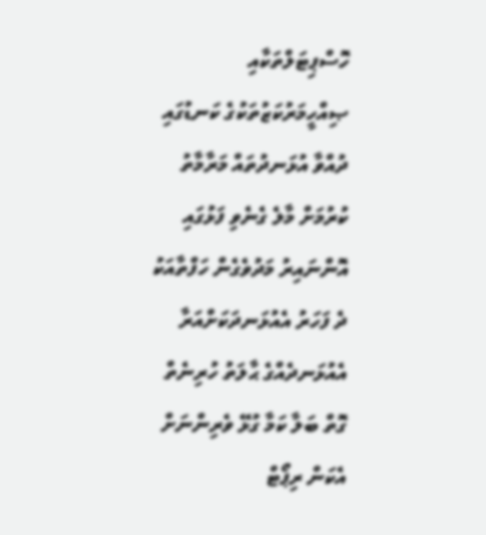ހޮސްޕިޓަލްތަކާއި ޞިއްހީމަރުކަޒުތަކުގެ ކަނޑުގައި ދުއްވާ އުޅަނދުތައް މަރާމާތު ކުރުމަށް މާލެ ގެނެވި ފަޅުގައި އޮންނައިރު މަދުވެގެން ހަފްތާއަކު ދެ ފަހަރު އެއުޅަނދަކަށްއަރާ އެއުޅަނދެއްގެ ޙާލަތު ހުރިނެތް ގޮތް ބަލާ ކަމާ ގުޅޭ ވެރިންނަށް އެކަން ރިޕޯޓް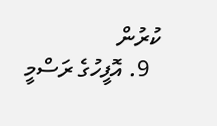ކުރުން
  9. އޮފީހުގެ ރަސްމީ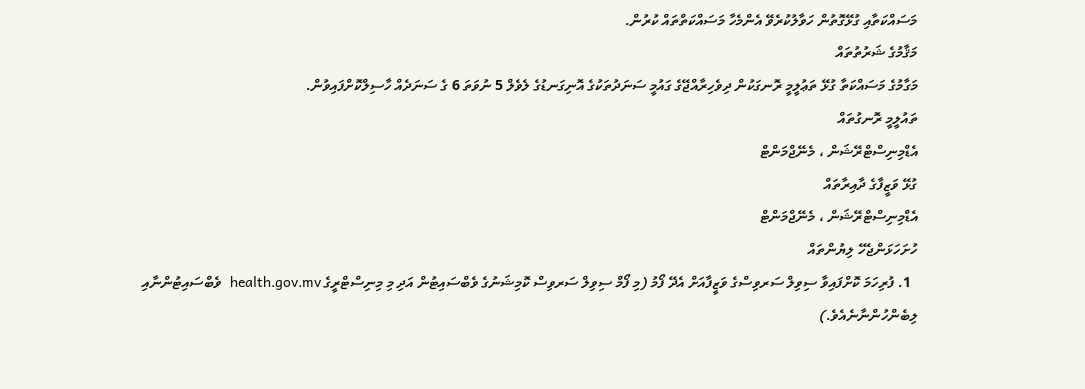މަސައްކަތާއި ގުޅޭގޮތުން ހަވާލުކުރެވޭ އެންމެހާ މަސައްކަތްތައް ކުރުން.
މަޤާމުގެ ޝަރުތުތައް
މަގާމުގެ މަސައްކަތާ ގުޅޭ ތަޢުލީމީ ރޮނގަކުން ދިވެހިރާއްޖޭގެ ގައުމީ ސަނަދުތަކުގެ އޮނިގަނޑުގެ ލެވެލް 5 ނުވަތަ 6 ގެ ސަނަދެއް ހާސިލްކޮށްފައިވުން.
ތައުލީމީ ރޮނގުތައް
އެޑްމިނިސްޓްރޭޝަން ، މެނޭޖްމަންޓް
ގުޅޭ ވަޒީފާގެ ދާއިރާތައް
އެޑްމިނިސްޓްރޭޝަން ، މެނޭޖްމަންޓް
ހުށަހަޅަންޖެހޭ ލިޔުންތައް
  1. ފުރިހަމަ ކޮށްފައިވާ ސިވިލް ސަރވިސްގެ ވަޒީފާއަށް އެދޭ ފޯމު (މި ފޯމް ސިވިލް ސަރވިސް ކޮމިޝަނުގެ ވެބްސައިޓުން އަދި މި މިނިސްޓްރީގެ health.gov.mv  ވެބްސައިޓުންނާއި ލިބެންހުންނާނެއެވެ.)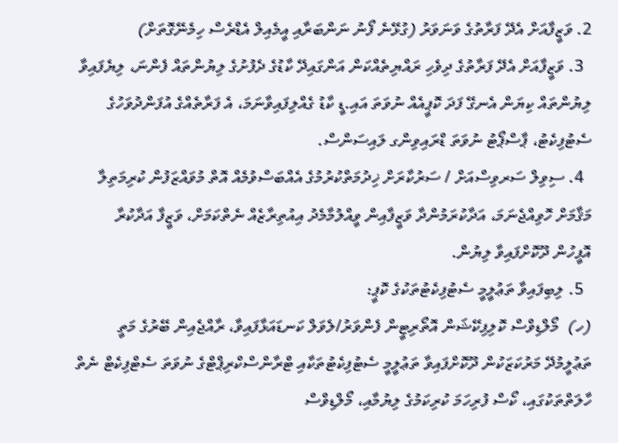2. ވަޒީފާއަށް އެދޭ ފަރާތުގެ ވަނަވަރު (ގުޅޭނެ ފޯނު ނަންބަރާއި އީމެއިލް އެޑްރެސް ހިމެނޭގޮތަށް)
  3. ވަޒީފާއަށް އެދޭ ފަރާތުގެ ދިވެހި ރައްޔިތެއްކަން އަންގައިދޭ ކާޑުގެ ދެފުށުގެ ލިޔުންތައް ފެންނަ، ލިޔެފައިވާ ލިޔުންތައް ކިޔަން އެނގޭ ފަދަ ކޮޕީއެއް ނުވަތަ އައި.ޑީ ކާޑު ގެއްލިފައިވާނަމަ، އެ ފަރާތެއްގެ އުފަންދުވަހުގެ ސެޓުފިކެޓު، ޕާސްޕޯޓު ނުވަތަ ޑްރައިވިންގ ލައިސަންސް.
  4. ސިވިލް ސަރވިސްއަށް / ސަރުކާރަށް ޚިދުމަތްކުރުމުގެ އެއްބަސްވުމެއް އޮތް މުވައްޒަފުން ކުރިމަތިލާ މަޤާމަށް ހޮވިއްޖެނަމަ، އަދާކުރަމުންދާ ވަޒީފާއިން ވީއްލުމާމެދު އިއުތިރާޒެއް ނެތްކަމަށް، ވަޒީފާ އަދާކުރާ އޮފީހުން ދޫކޮށްފައިވާ ލިޔުން.
  5. ލިބިފައިވާ ތަޢުލީމީ ސެޓުފިކެޓުތަކުގެ ކޮޕީ:
(ހ)  މޯލްޑިވްސް ކޮލިފިކޭޝަން އޮތޯރިޓީން ފެންވަރު/ލެވަލް ކަނޑައަޅާފައިވާ، ރާއްޖެއިން ބޭރުގެ މަތީ ތަޢުލީމުދޭ މަރުކަޒަކުން ދޫކޮށްފައިވާ ތަޢުލީމީ ސެޓުފިކެޓުތަކާއި ޓްރާންސްކްރިޕްޓްގެ ނުވަތަ ސެޓްފިކެޓް ނެތް ހާލަތްތަކުގައި، ކޯސް ފުރިހަމަ ކުރިކަމުގެ ލިޔުމާއި، މޯލްޑިވްސް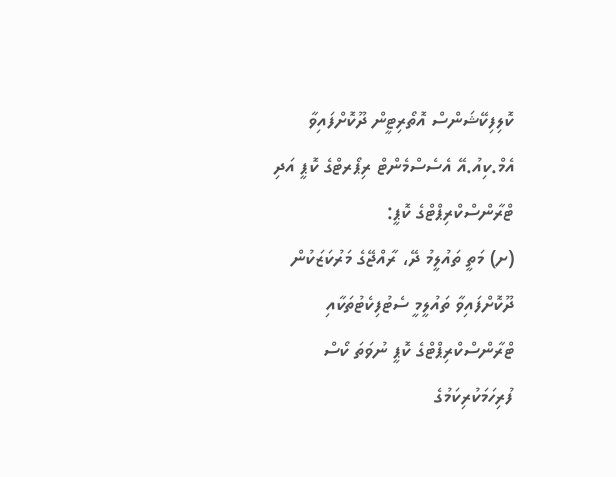ކޮލިފިކޭޝަންސް އޮތޯރިޓީން ދޫކޮށްފައިވާ އެމް.ކިއު.އޭ އެސެސްމެންޓް ރިޕޯރޓްގެ ކޮޕީ އަދި ޓްރާންސްކްރިޕްޓްގެ ކޮޕީ:
(ށ) މަތީ ތައުލީމު ދޭ، ރާއްޖޭގެ މަރުކަޒަކުން ދޫކޮށްފައިވާ ތައުލީމީ ސެޓުފިކެޓުތަކާއި ޓްރާންސްކްރިޕްޓްގެ ކޮޕީ ނުވަތަ ކޯސް ފުރިހަމަކުރިކަމުގެ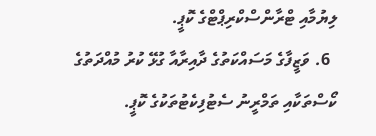ލިޔުމާއި ޓްރާންސްކްރިޕްޓްގެ ކޮޕީ.
  6. ވަޒީފާގެ މަސައްކަތުގެ ދާއިރާއާ ގުޅޭ ކުރު މުއްދަތުގެ ކޯސްތަކާއި ތަމްރީނު ސެޓުފިކެޓުތަކުގެ ކޮޕީ.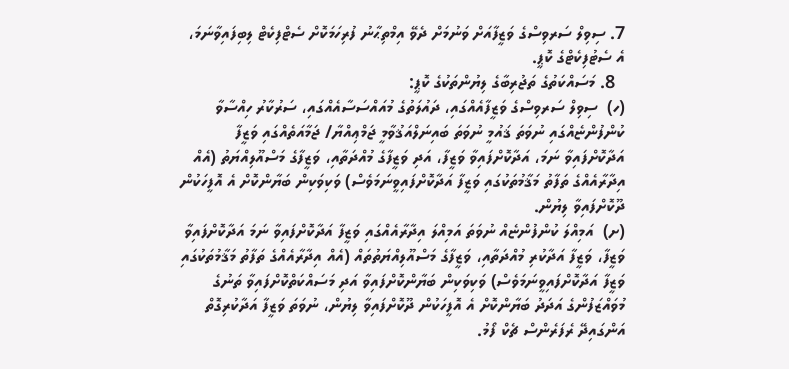7. ސިވިލް ސަރވިސްގެ ވަޒީފާއަށް ވަނުމަށް ދެވޭ އިމްތިޙާނު ފުރިހަމަކޮށް ސެޓްފިކެޓް ލިބިފައިވާނަމަ، އެ ސެޓުފިކެޓްގެ ކޮޕީ.
  8. މަސައްކަތުގެ ތަޖުރިބާގެ ލިޔުންތަކުގެ ކޮޕީ:
(ހ)  ސިވިލް ސަރވިސްގެ ވަޒީފާއެއްގައި، ދައުލަތުގެ މުއައްސަސާއެއްގައި، ސަރުކާރު ހިއްސާވާ ކުންފުންޏެއްގައި ނުވަތަ ޤައުމީ ނުވަތަ ބައިނަލްއަޤުވާމީ ޖަމްޢިއްޔާ/ ޖަމާއަތެއްގައި ވަޒީފާ އަދާކޮށްފައިވާ ނަމަ، އަދާކޮށްފައިވާ ވަޒީފާ، އަދި ވަޒީފާގެ މުއްދަތާއި، ވަޒީފާގެ މަސްއޫލިއްޔަތު (އެއް އިދާރާއެއްގެ ތަފާތު މަޤާމުތަކުގައި ވަޒީފާ އަދާކޮށްފައިވީނަމަވެސް) ވަކިވަކިން ބަޔާންކޮށް އެ އޮފީހަކުން ދޫކޮށްފައިވާ ލިޔުން.
(ށ)  އަމިއްލަ ކުންފުންޏެއް ނުވަތަ އަމިއްލަ އިދާރާއެއްގައި ވަޒީފާ އަދާކޮށްފައިވާ ނަމަ އަދާކޮށްފައިވާ ވަޒީފާ، ވަޒީފާ އަދާކުރި މުއްދަތާއި، ވަޒީފާގެ މަސްއޫލިއްޔަތުތައް (އެއް އިދާރާއެއްގެ ތަފާތު މަޤާމުތަކުގައި ވަޒީފާ އަދާކޮށްފައިވީނަމަވެސް) ވަކިވަކިން ބަޔާންކޮށްފައިވާ އަދި މަސައްކަތްކޮށްފައިވާ ތަނުގެ މުވައްޒަފުންގެ އަދަދު ބަޔާންކޮށް އެ އޮފީހަކުން ދޫކޮށްފައިވާ ލިޔުން، ނުވަތަ ވަޒީފާ އަދާކުރިގޮތް އަންގައިދޭ ރެފަރެންސް ޗެކް ފޯމު.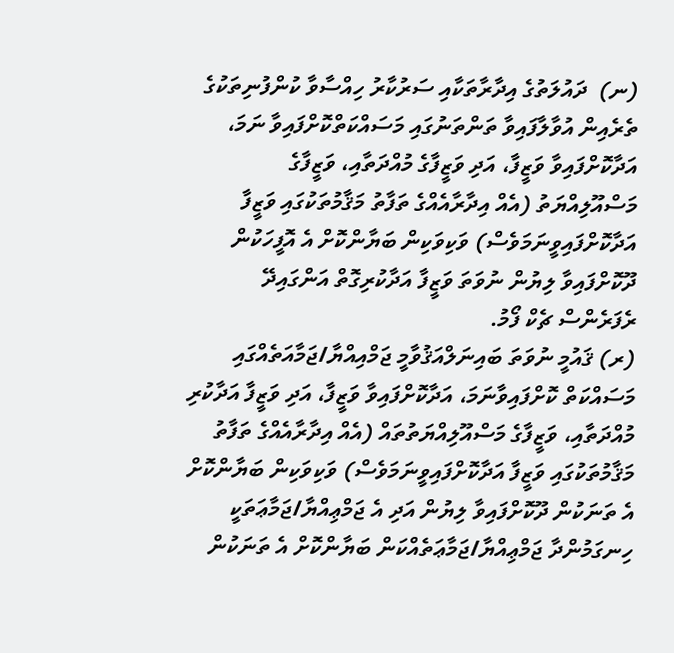(ނ)  ދައުލަތުގެ އިދާރާތަކާއި ސަރުކާރު ހިއްސާވާ ކުންފުނިތަކުގެ ތެރެއިން އުވާލާފައިވާ ތަންތަނުގައި މަސައްކަތްކޮށްފައިވާ ނަމަ،  އަދާކޮށްފައިވާ ވަޒީފާ، އަދި ވަޒީފާގެ މުއްދަތާއި، ވަޒީފާގެ މަސްއޫލިއްޔަތު (އެއް އިދާރާއެއްގެ ތަފާތު މަޤާމުތަކުގައި ވަޒީފާ އަދާކޮށްފައިވީނަމަވެސް) ވަކިވަކިން ބަޔާންކޮށް އެ އޮފީހަކުން ދޫކޮށްފައިވާ ލިޔުން ނުވަތަ ވަޒީފާ އަދާކުރިގޮތް އަންގައިދޭ ރެފަރެންސް ޗެކް ފޯމު.
(ރ) ޤައުމީ ނުވަތަ ބައިނަލްއަޤުވާމީ ޖަމްއިއްޔާ/ޖަމާއަތެއްގައި މަސައްކަތް ކޮށްފައިވާނަމަ، އަދާކޮށްފައިވާ ވަޒީފާ، އަދި ވަޒީފާ އަދާކުރި މުއްދަތާއި، ވަޒީފާގެ މަސްއޫލިއްޔަތުތައް (އެއް އިދާރާއެއްގެ ތަފާތު މަޤާމުތަކުގައި ވަޒީފާ އަދާކޮށްފައިވީނަމަވެސް) ވަކިވަކިން ބަޔާންކޮށް އެ ތަނަކުން ދޫކޮށްފައިވާ ލިޔުން އަދި އެ ޖަމްޢިއްޔާ/ޖަމާޢަތަކީ ހިނގަމުންދާ ޖަމްޢިއްޔާ/ޖަމާޢަތެއްކަން ބަޔާންކޮށް އެ ތަނަކުން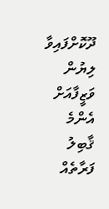ދޫކޮށްފައިވާ ލިޔުން
ވަޒީފާއަށް އެންމެ ޤާބިލު ފަރާތެއް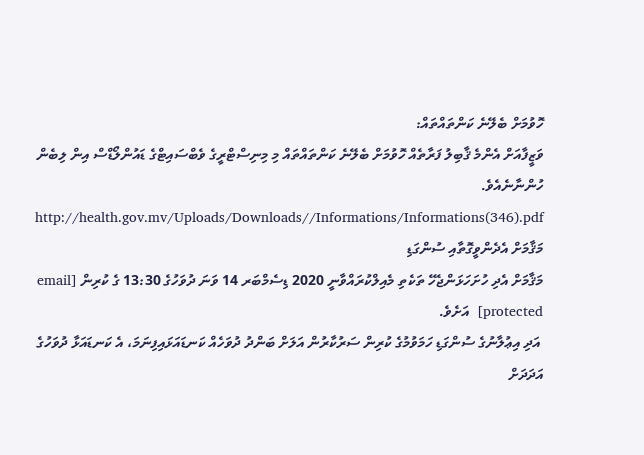ހޮވުމަށް ބެލޭނެ ކަންތައްތައް:
ވަޒީފާއަށް އެންމެ ޤާބިލު ފަރާތެއް ހޮވުމަށް ބެލޭނެ ކަންތައްތައް މި މިނިސްޓްރީގެ ވެބްސައިޓްގެ ޑައުންލޯޑްސް އިން ލިބެން ހުންނާނެއެވެ. http://health.gov.mv/Uploads/Downloads//Informations/Informations(346).pdf
މަޤާމަށް އެދެންވީގޮތާއި ސުންގަޑި
މަޤާމަށް އެދި ހުށަހަޅަންޖެހޭ ތަކެތި މެއިލްކުރައްވާނީ 2020 ޑިސެމްބަރ 14 ވަނަ ދުވަހުގެ 13:30 ގެ ކުރިން [email protected]  އަށެވެ.
 އަދި އިޢުލާނުގެ ސުންގަޑި ހަމަވުމުގެ ކުރިން ސަރުކާރުން އަލަށް ބަންދު ދުވަހެއް ކަނޑައަޅައިފިނަމަ، އެ ކަނޑައަޅާ ދުވަހުގެ އަދަދަށް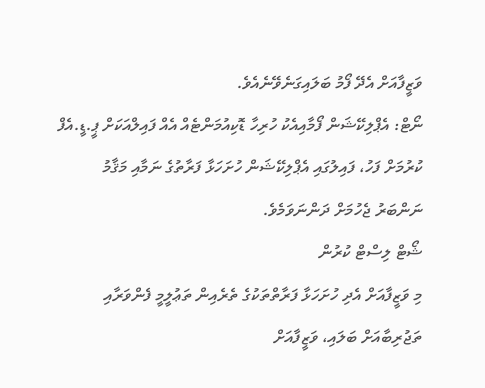ވަޒީފާއަށް އެދޭ ފޯމު ބަލައިގަނެވޭނެއެވެ.
ނޯޓް: އެޕްލިކޭޝަން ފޯމާއިއެކު ހުރިހާ ޑޮކިއުމަންޓެއް އެއް ފައިލްއަކަށް ޕީ.ޑީ.އެފް ކުރުމަށް ފަހު، ފައިލުގައި އެޕްލިކޭޝަން ހުށަހަޅާ ފަރާތުގެ ނަމާއި މަޤާމު ނަންބަރު ޖެހުމަށް ދަންނަވަމެވެ.
ޝޯޓް ލިސްޓް ކުރުން
މި ވަޒީފާއަށް އެދި ހުށަހަޅާ ފަރާތްތަކުގެ ތެރެއިން ތަޢުލީމީ ފެންވަރާއި ތަޖުރިބާއަށް ބަލައި، ވަޒީފާއަށް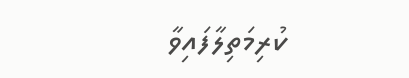ކުރިމަތިލާފައިވާ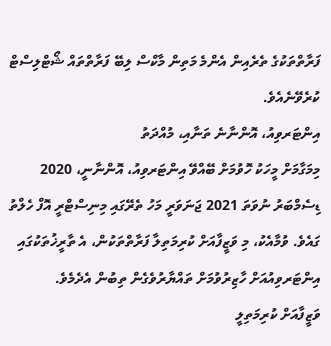ފަރާތްތަކުގެ ތެރެއިން އެންމެ މަތިން މާކްސް ލިބޭ ފަރާތްތައް ޝޯޓްލިސްޓް ކުރެވޭނެއެވެ.
އިންޓަރވިއު، އޮންނާނެ ތަނާއި، މުއްދަތު
މިމަގާމަށް މީހަކު ހޮވުމަށް ބޭއްވޭ އިންޓަރވިއު، އޮންނާނީ، 2020 ޑިސެމްބަރު ނުވަތަ 2021 ޖަނަވަރީ މަހު ތެރޭގައި މިނިސްޓްރީ އޮފް ހެލްތު ގައެވެ. ވުމާއެކު، މި ވަޒީފާއަށް ކުރިމަތިލާ ފަރާތްތަކުން، އެ ތާރީޚުތަކުގައި އިންޓަރވިއުއަށް ހާޒިރުވުމަށް ތައްޔާރުވެގެން ތިބުން އެދެމެވެ.
ވަޒީފާއަށް ކުރިމަތިލީ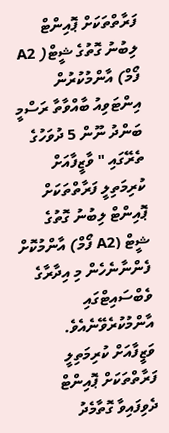ފަރާތްތަކަށް ޕޮއިންޓް ލިބުނު ގޮތުގެ ޝީޓް( A2 ފޯމް) އާންމުކުރުން
އިންޓަވިއު ބާއްވާތާ ރަސްމީ ބަންދު ނޫން 5 ދުވަހުގެ ތެރޭގައި " ވާޒީފާއަށް ކުރިމަތިލީ ފަރާތްތަކަށް ޕޮއިންޓް ލިބުނު ގޮތުގެ ޝީޓް (A2 ފޯމް) އާންމުކޮށް ފެންނާނެހެން މި އިދާރާގެ ވެބްސައިޓްގައި އާންމުކުރެވޭނެއެވެ. ވަޒީފާއަށް ކުރިމަތިލީ ފަރާތްތަކަށް ޕޮއިންޓް ދެވިފައިވާ ގޮތާމެދު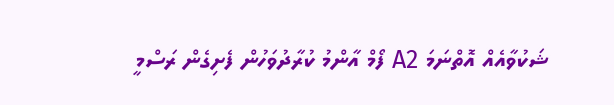ޝަކުވާއެއް އޮތްނަމަ A2 ފޯމް އާންމު ކުރާދުވަހުން ފެށިގެން ރަސްމީ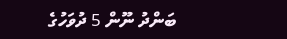ބަންދު ނޫން 5 ދުވަހުގެ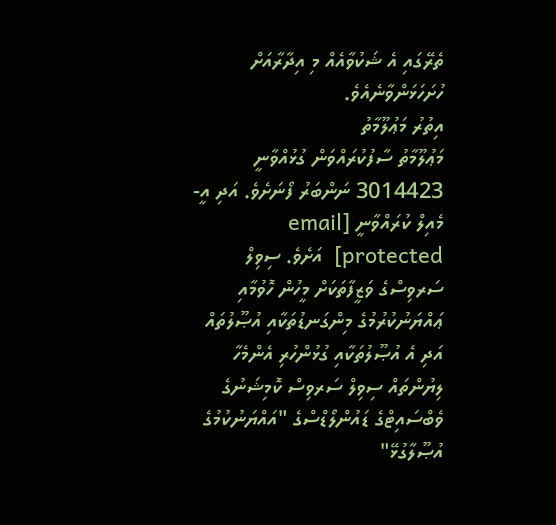ތެރޭގައި އެ ޝަކުވާއެއް މި އިދާރާއަށް ހުށަހަޅަންވާނެއެވެ.
އިތުރު މަޢުލޫމާތު
މަޢުލޫމާތު ސާފުކުރައްވަން ގުޅުއްވާނީ 3014423 ނަންބަރު ފޯނަށެވެ. އަދި އީ-މެއިލް ކުރައްވާނީ [email protected]  އަށެވެ. ސިވިލް ސަރވިސްގެ ވަޒީފާތަކަށް މީހުން ހޮވުމާއި ޢައްޔަނުކުރުމުގެ މިންގަނޑުތަކާއި އުޞޫލުތައް އަދި އެ އުޞޫލުތަކާއި ގުޅުންހުރި އެންމެހާ ލިޔުންތައް ސިވިލް ސަރވިސް ކޮމިޝަނުގެ ވެބްސައިޓްގެ ޑައުންލޯޑްސްގެ "އައްޔަނުކުމުގެ އުޞޫލާގުޅޭ"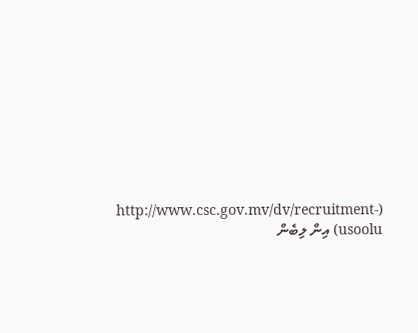(http://www.csc.gov.mv/dv/recruitment-usoolu) އިން ލިބެން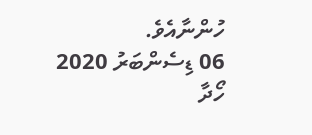ހުންނާއެވެ.
06 ޑިސެންބަރު 2020
ހޯދާ